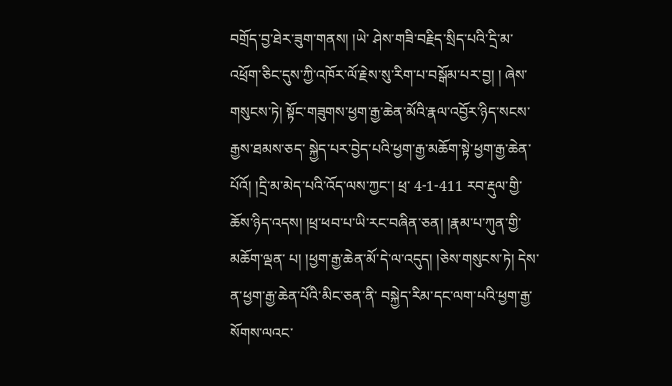བགྲོད་བྱ་ཐེར་ཟུག་གནས། །ཡེ་ ཤེས་གཟི་བརྗིད་སྲིད་པའི་དྲི་མ་འཕྲོག་ཅིང་དུས་ཀྱི་འཁོར་ལོ་རྗེས་སུ་རིག་པ་བསྒོམ་པར་བྱ། ། ཞེས་གསུངས་ཏེ། སྟོང་གཟུགས་ཕྱག་རྒྱ་ཆེན་མོའི་རྣལ་འབྱོར་ཉིད་སངས་རྒྱས་ཐམས་ཅད་ སྐྱེད་པར་བྱེད་པའི་ཕྱག་རྒྱ་མཆོག་སྟེ་ཕྱག་རྒྱ་ཆེན་པོའོ། །དྲི་མ་མེད་པའི་འོད་ལས་ཀྱང་། ཕྲ་ 4-1-411 རབ་རྡུལ་གྱི་ཆོས་ཉིད་འདས། །ཕྲ་ཕབ་པ་ཡི་རང་བཞིན་ཅན། །རྣམ་པ་ཀུན་གྱི་མཆོག་ལྡན་ པ། །ཕྱག་རྒྱ་ཆེན་མོ་དེ་ལ་འདུད། །ཅེས་གསུངས་ཏེ། དེས་ན་ཕྱག་རྒྱ་ཆེན་པོའི་མིང་ཅན་ནི་ བསྐྱེད་རིམ་དང་ལག་པའི་ཕྱག་རྒྱ་སོགས་ལའང་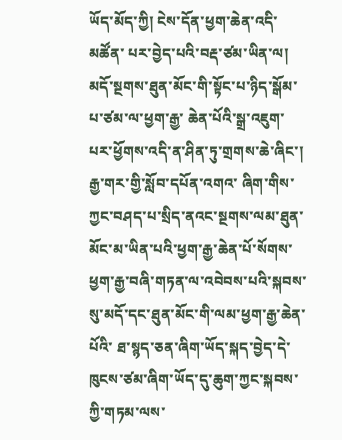ཡོད་མོད་ཀྱི། ངེས་དོན་ཕྱག་ཆེན་འདི་མཚོན་ པར་བྱེད་པའི་བརྡ་ཙམ་ཡིན་ལ། མདོ་སྔགས་ཐུན་མོང་གི་སྟོང་པ་ཉིད་སྒོམ་པ་ཙམ་ལ་ཕྱག་རྒྱ་ ཆེན་པོའི་སྒྲ་འཇུག་པར་ཕྱོགས་འདི་ན་ཤིན་ཏུ་གྲགས་ཆེ་ཞིང་། རྒྱ་གར་གྱི་སློབ་དཔོན་འགའ་ ཞིག་གིས་ཀྱང་བཤད་པ་སྲིད་ནའང་སྔགས་ལམ་ཐུན་མོང་མ་ཡིན་པའི་ཕྱག་རྒྱ་ཆེན་པོ་སོགས་ ཕྱག་རྒྱ་བཞི་གཏན་ལ་འབེབས་པའི་སྐབས་སུ་མདོ་དང་ཐུན་མོང་གི་ལམ་ཕྱག་རྒྱ་ཆེན་པོའི་ ཐ་སྙད་ཅན་ཞིག་ཡོད་སྐད་བྱེད་དེ་ཁུངས་ཙམ་ཞིག་ཡོད་དུ་ཆུག་ཀྱང་སྐབས་ཀྱི་གཏམ་ལས་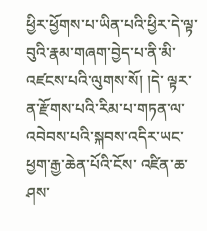ཕྱིར་ཕྱོགས་པ་ཡིན་པའི་ཕྱིར་དེ་ལྟ་བུའི་རྣམ་གཞག་བྱེད་པ་ནི་མི་འཛངས་པའི་ལུགས་སོ། །དེ་ ལྟར་ན་རྫོགས་པའི་རིམ་པ་གཏན་ལ་འབེབས་པའི་སྐབས་འདིར་ཡང་ཕྱག་རྒྱ་ཆེན་པོའི་ངོས་ འཛིན་ཆ་ཤས་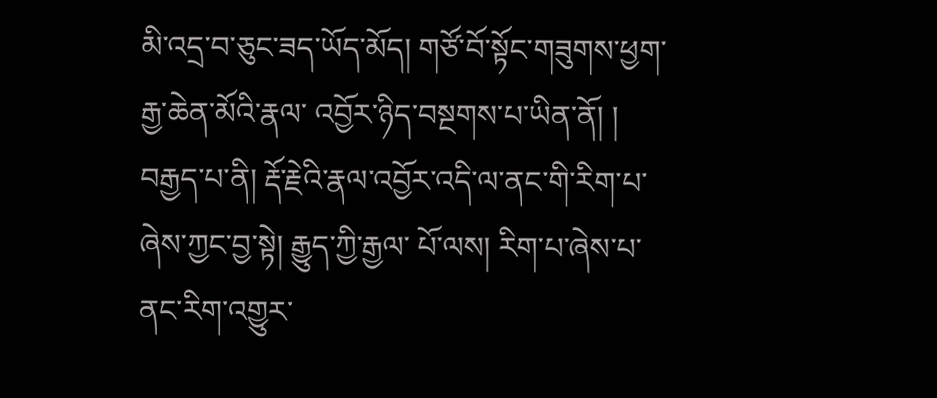མི་འདྲ་བ་ཅུང་ཟད་ཡོད་མོད། གཙོ་བོ་སྟོང་གཟུགས་ཕྱག་རྒྱ་ཆེན་མོའི་རྣལ་ འབྱོར་ཉིད་བསྔགས་པ་ཡིན་ནོ། ། བརྒྱད་པ་ནི། རྡོ་རྗེའི་རྣལ་འབྱོར་འདི་ལ་ནང་གི་རིག་པ་ཞེས་ཀྱང་བྱ་སྟེ། རྒྱུད་ཀྱི་རྒྱལ་ པོ་ལས། རིག་པ་ཞེས་པ་ནང་རིག་འགྱུར་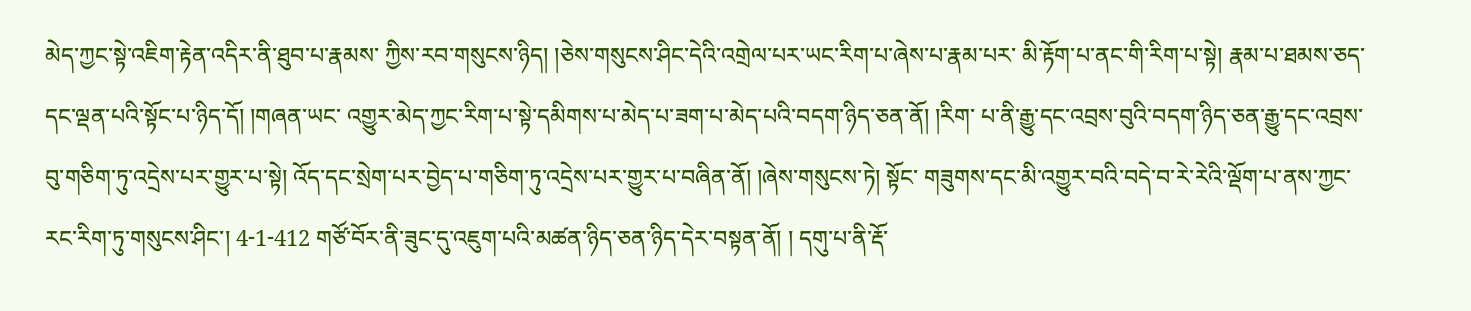མེད་ཀྱང་སྟེ་འཇིག་རྟེན་འདིར་ནི་ཐུབ་པ་རྣམས་ ཀྱིས་རབ་གསུངས་ཉིད། །ཅེས་གསུངས་ཤིང་དེའི་འགྲེལ་པར་ཡང་རིག་པ་ཞེས་པ་རྣམ་པར་ མི་རྟོག་པ་ནང་གི་རིག་པ་སྟེ། རྣམ་པ་ཐམས་ཅད་དང་ལྡན་པའི་སྟོང་པ་ཉིད་དོ། །གཞན་ཡང་ འགྱུར་མེད་ཀྱང་རིག་པ་སྟེ་དམིགས་པ་མེད་པ་ཟག་པ་མེད་པའི་བདག་ཉིད་ཅན་ནོ། །རིག་ པ་ནི་རྒྱུ་དང་འབྲས་བུའི་བདག་ཉིད་ཅན་རྒྱུ་དང་འབྲས་བུ་གཅིག་ཏུ་འདྲེས་པར་གྱུར་པ་སྟེ། འོད་དང་སྲེག་པར་བྱེད་པ་གཅིག་ཏུ་འདྲེས་པར་གྱུར་པ་བཞིན་ནོ། །ཞེས་གསུངས་ཏེ། སྟོང་ གཟུགས་དང་མི་འགྱུར་བའི་བདེ་བ་རེ་རེའི་ལྡོག་པ་ནས་ཀྱང་རང་རིག་ཏུ་གསུངས་ཤིང་། 4-1-412 གཙོ་བོར་ནི་ཟུང་དུ་འཇུག་པའི་མཚན་ཉིད་ཅན་ཉིད་དེར་བསྟན་ནོ། ། དགུ་པ་ནི་རྡོ་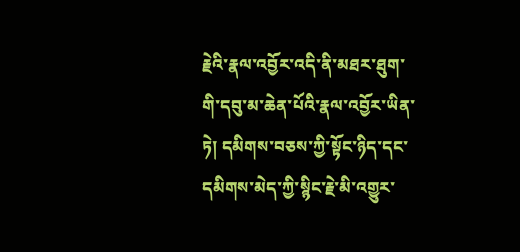རྗེའི་རྣལ་འབྱོར་འདི་ནི་མཐར་ཐུག་གི་དབུ་མ་ཆེན་པོའི་རྣལ་འབྱོར་ཡིན་ ཏེ། དམིགས་བཅས་ཀྱི་སྟོང་ཉིད་དང་དམིགས་མེད་ཀྱི་སྙིང་རྗེ་མི་འགྱུར་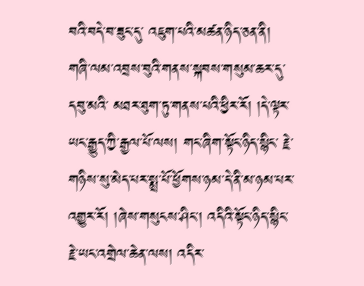བའི་བདེ་བ་ཟུང་དུ་ འཇུག་པའི་མཚན་ཉིད་ཅན་ནི། གཞི་ལམ་འབྲས་བུའི་གནས་སྐབས་གསུམ་ཆར་དུ་དབུ་མའི་ མཐར་ཐུག་ཏུ་གནས་པའི་ཕྱིར་རོ། །དེ་ལྟར་ཡང་རྒྱུད་ཀྱི་རྒྱལ་པོ་ལས། གང་ཞིག་སྟོང་ཉིད་སྙིང་ རྗེ་གཉིས་སུ་མེད་པར་སྨྲ་པོ་ཕྱོགས་ཉམ་དེ་ནི་མ་ཉམ་པར་འགྱུར་རོ། །ཞེས་གསུངས་ཤིང་། འདིའི་སྟོང་ཉིད་སྙིང་རྗེ་ཡང་འགྲེལ་ཆེན་ལས། འདིར་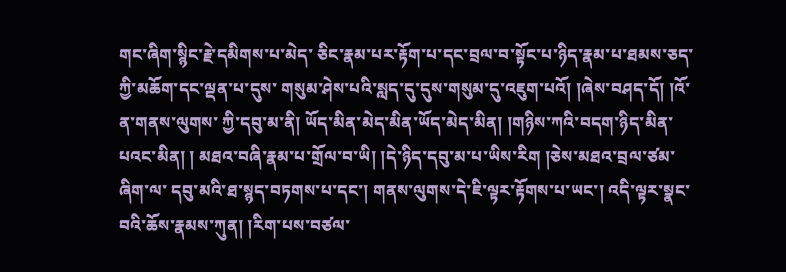གང་ཞིག་སྙིང་རྗེ་དམིགས་པ་མེད་ ཅིང་རྣམ་པར་རྟོག་པ་དང་བྲལ་བ་སྟོང་པ་ཉིད་རྣམ་པ་ཐམས་ཅད་ཀྱི་མཆོག་དང་ལྡན་པ་དུས་ གསུམ་ཤེས་པའི་སླད་དུ་དུས་གསུམ་དུ་འཇུག་པའོ། །ཞེས་བཤད་དོ། །འོ་ན་གནས་ལུགས་ ཀྱི་དབུ་མ་ནི། ཡོད་མིན་མེད་མིན་ཡོད་མེད་མིན། །གཉིས་ཀའི་བདག་ཉིད་མིན་པའང་མིན། ། མཐའ་བཞི་རྣམ་པ་གྲོལ་བ་ཡི། །དེ་ཉིད་དབུ་མ་པ་ཡིས་རིག །ཅེས་མཐའ་བྲལ་ཙམ་ཞིག་ལ་ དབུ་མའི་ཐ་སྙད་བཏགས་པ་དང་། གནས་ལུགས་དེ་ཇི་ལྟར་རྟོགས་པ་ཡང་། འདི་ལྟར་སྣང་ བའི་ཆོས་རྣམས་ཀུན། །རིག་པས་བཙལ་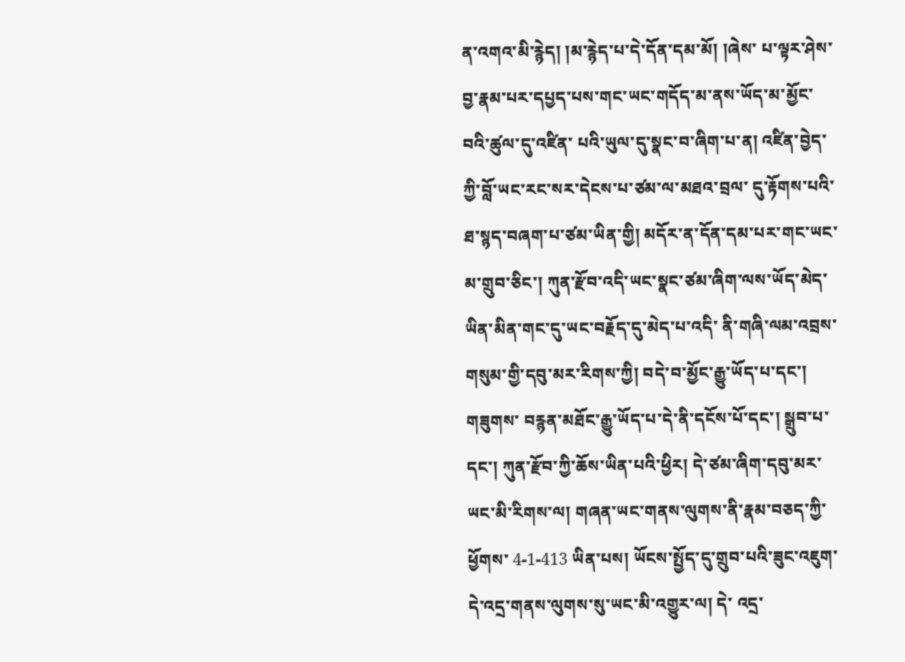ན་འགའ་མི་རྙེད། །མ་རྙེད་པ་དེ་དོན་དམ་མོ། །ཞེས་ པ་ལྟར་ཤེས་བྱ་རྣམ་པར་དཔྱད་པས་གང་ཡང་གདོད་མ་ནས་ཡོད་མ་མྱོང་བའི་ཚུལ་དུ་འཛིན་ པའི་ཡུལ་དུ་སྣང་བ་ཞིག་པ་ན། འཛིན་བྱེད་ཀྱི་བློ་ཡང་རང་སར་དེངས་པ་ཙམ་ལ་མཐའ་བྲལ་ དུ་རྟོགས་པའི་ཐ་སྙད་བཞག་པ་ཙམ་ཡིན་གྱི། མདོར་ན་དོན་དམ་པར་གང་ཡང་མ་གྲུབ་ཅིང་། ཀུན་རྫོབ་འདི་ཡང་སྣང་ཙམ་ཞིག་ལས་ཡོད་མེད་ཡིན་མིན་གང་དུ་ཡང་བརྗོད་དུ་མེད་པ་འདི་ ནི་གཞི་ལམ་འབྲས་གསུམ་གྱི་དབུ་མར་རིགས་ཀྱི། བདེ་བ་མྱོང་རྒྱུ་ཡོད་པ་དང་། གཟུགས་ བརྙན་མཐོང་རྒྱུ་ཡོད་པ་དེ་ནི་དངོས་པོ་དང་། སྒྲུབ་པ་དང་། ཀུན་རྫོབ་ཀྱི་ཆོས་ཡིན་པའི་ཕྱིར། དེ་ཙམ་ཞིག་དབུ་མར་ཡང་མི་རིགས་ལ། གཞན་ཡང་གནས་ལུགས་ནི་རྣམ་བཅད་ཀྱི་ཕྱོགས་ 4-1-413 ཡིན་པས། ཡོངས་སྤྱོད་དུ་གྲུབ་པའི་ཟུང་འཇུག་དེ་འདྲ་གནས་ལུགས་སུ་ཡང་མི་འགྱུར་ལ། དེ་ འདྲ་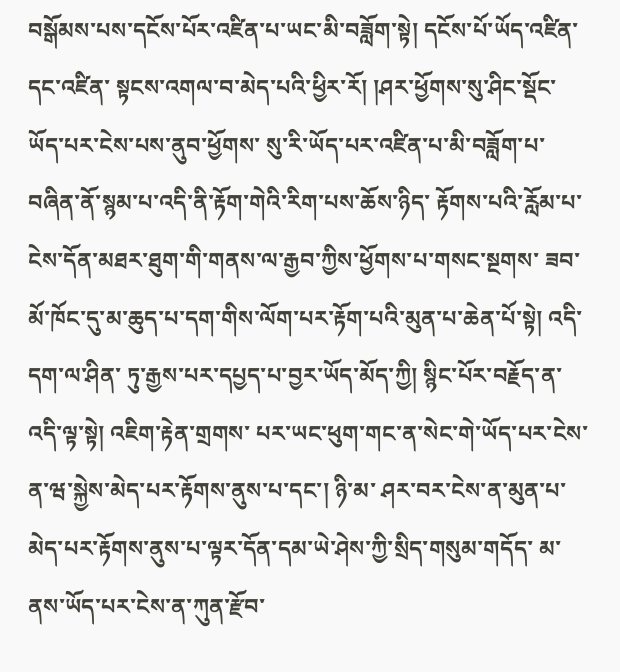བསྒོམས་པས་དངོས་པོར་འཛིན་པ་ཡང་མི་བཟློག་སྟེ། དངོས་པོ་ཡོད་འཛིན་དང་འཛིན་ སྟངས་འགལ་བ་མེད་པའི་ཕྱིར་རོ། །ཤར་ཕྱོགས་སུ་ཤིང་སྡོང་ཡོད་པར་ངེས་པས་ནུབ་ཕྱོགས་ སུ་རི་ཡོད་པར་འཛིན་པ་མི་བཟློག་པ་བཞིན་ནོ་སྙམ་པ་འདི་ནི་རྟོག་གེའི་རིག་པས་ཆོས་ཉིད་ རྟོགས་པའི་རློམ་པ་ངེས་དོན་མཐར་ཐུག་གི་གནས་ལ་རྒྱབ་ཀྱིས་ཕྱོགས་པ་གསང་སྔགས་ ཟབ་མོ་ཁོང་དུ་མ་ཆུད་པ་དག་གིས་ལོག་པར་རྟོག་པའི་མུན་པ་ཆེན་པོ་སྟེ། འདི་དག་ལ་ཤིན་ ཏུ་རྒྱས་པར་དཔྱད་པ་བྱར་ཡོད་མོད་ཀྱི། སྙིང་པོར་བརྗོད་ན་འདི་ལྟ་སྟེ། འཇིག་རྟེན་གྲགས་ པར་ཡང་ཕུག་གང་ན་སེང་གེ་ཡོད་པར་ངེས་ན་ཝ་སྐྱེས་མེད་པར་རྟོགས་ནུས་པ་དང་། ཉི་མ་ ཤར་བར་ངེས་ན་མུན་པ་མེད་པར་རྟོགས་ནུས་པ་ལྟར་དོན་དམ་ཡེ་ཤེས་ཀྱི་སྲིད་གསུམ་གདོད་ མ་ནས་ཡོད་པར་ངེས་ན་ཀུན་རྫོབ་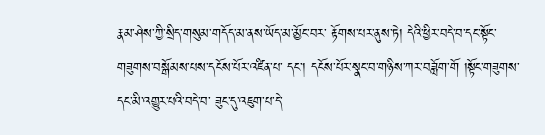རྣམ་ཤེས་ཀྱི་སྲིད་གསུམ་གདོད་མ་ནས་ཡོད་མ་མྱོང་བར་ རྟོགས་པར་ནུས་ཏེ། དེའི་ཕྱིར་བདེ་བ་དང་སྟོང་གཟུགས་བསྒོམས་པས་དངོས་པོར་འཛིན་པ་ དང་། དངོས་པོར་སྣང་བ་གཉིས་ཀར་བཟློག་གོ །སྟོང་གཟུགས་དང་མི་འགྱུར་པའི་བདེ་བ་ ཟུང་དུ་འཇུག་པ་དེ་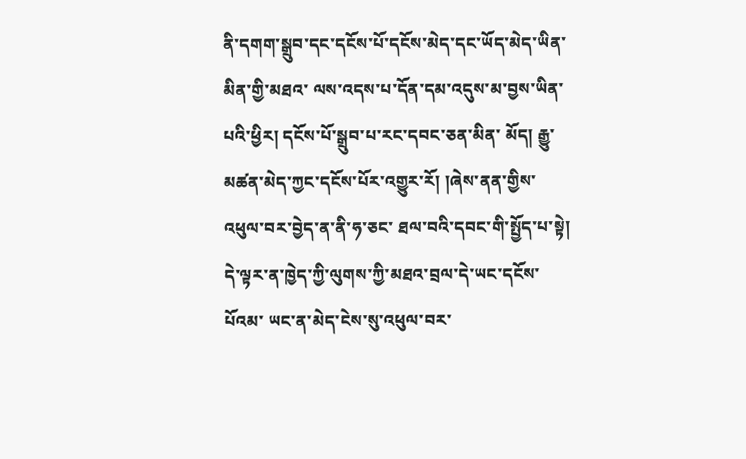ནི་དགག་སྒྲུབ་དང་དངོས་པོ་དངོས་མེད་དང་ཡོད་མེད་ཡིན་མིན་གྱི་མཐའ་ ལས་འདས་པ་དོན་དམ་འདུས་མ་བྱས་ཡིན་པའི་ཕྱིར། དངོས་པོ་སྒྲུབ་པ་རང་དབང་ཅན་མིན་ མོད། རྒྱུ་མཚན་མེད་ཀྱང་དངོས་པོར་འགྱུར་རོ། །ཞེས་ནན་གྱིས་འཕུལ་བར་བྱེད་ན་ནི་ཧ་ཅང་ ཐལ་བའི་དབང་གི་སྤྱོད་པ་སྟེ། དེ་ལྟར་ན་ཁྱེད་ཀྱི་ལུགས་ཀྱི་མཐའ་བྲལ་དེ་ཡང་དངོས་པོའམ་ ཡང་ན་མེད་ངེས་སུ་འཕུལ་བར་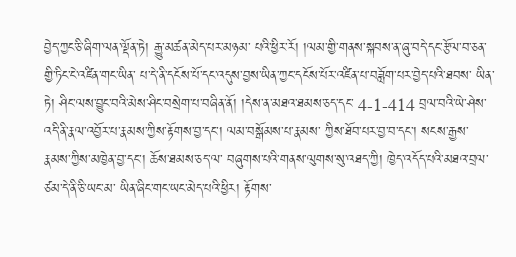བྱེད་ཀྱང་ཅི་ཞིག་ལན་ལྡོན་ཏེ། རྒྱུ་མཚན་མེད་པར་མཉམ་ པའི་ཕྱིར་རོ། །ལམ་གྱི་གནས་སྐབས་ན་ཞུ་བདེ་དང་རྩོལ་བ་ཅན་གྱི་ཏིང་ངེ་འཛིན་གང་ཡིན་ པ་དེ་ནི་དངོས་པོ་དང་འདུས་བྱས་ཡིན་ཀྱང་དངོས་པོར་འཛིན་པ་བཟློག་པར་བྱེད་པའི་ཐབས་ ཡིན་ཏེ། ཤིང་ལས་བྱུང་བའི་མེས་ཤིང་བསྲེག་པ་བཞིན་ནོ། །དེས་ན་མཐའ་ཐམས་ཅད་དང་ 4-1-414 བྲལ་བའི་ཡེ་ཤེས་འདི་ནི་རྣལ་འབྱོར་པ་རྣམས་ཀྱིས་རྟོགས་བྱ་དང་། ལམ་བསྒོམས་པ་རྣམས་ ཀྱིས་ཐོབ་པར་བྱ་བ་དང་། སངས་རྒྱས་རྣམས་ཀྱིས་མཁྱེན་བྱ་དང་། ཆོས་ཐམས་ཅད་ལ་ བཞུགས་པའི་གནས་ལུགས་སུ་འཐད་ཀྱི། ཁྱེད་འདོད་པའི་མཐའ་བྲལ་ཙམ་དེ་ནི་ཅི་ཡང་མ་ ཡིན་ཞིང་གང་ཡང་མེད་པའི་ཕྱིར། རྟོགས་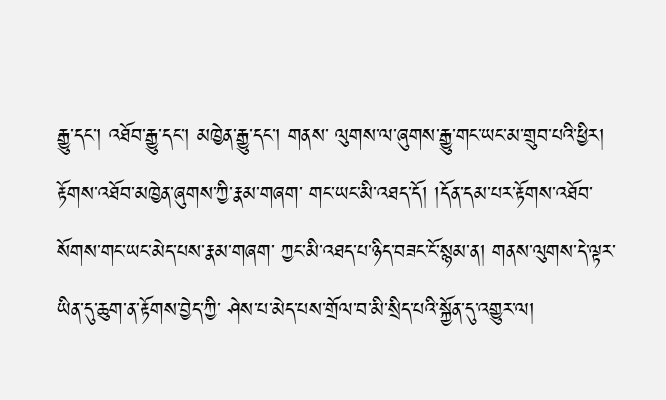རྒྱུ་དང་། འཐོབ་རྒྱུ་དང་། མཁྱེན་རྒྱུ་དང་། གནས་ ལུགས་ལ་ཞུགས་རྒྱུ་གང་ཡང་མ་གྲུབ་པའི་ཕྱིར། རྟོགས་འཐོབ་མཁྱེན་ཞུགས་ཀྱི་རྣམ་གཞག་ གང་ཡང་མི་འཐད་དོ། །དོན་དམ་པར་རྟོགས་འཐོབ་སོགས་གང་ཡང་མེད་པས་རྣམ་གཞག་ ཀྱང་མི་འཐད་པ་ཉིད་བཟང་ངོ་སྙམ་ན། གནས་ལུགས་དེ་ལྟར་ཡིན་དུ་ཆུག་ན་རྟོགས་བྱེད་ཀྱི་ ཤེས་པ་མེད་པས་གྲོལ་བ་མི་སྲིད་པའི་སྐྱོན་དུ་འགྱུར་ལ།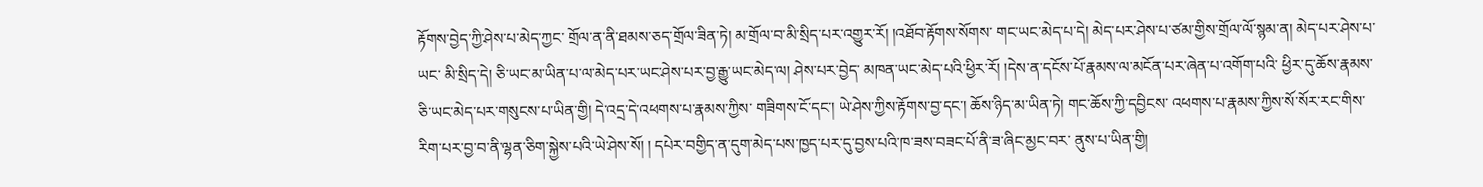རྟོགས་བྱེད་ཀྱི་ཤེས་པ་མེད་ཀྱང་ གྲོལ་ན་ནི་ཐམས་ཅད་གྲོལ་ཟིན་ཏེ། མ་གྲོལ་བ་མི་སྲིད་པར་འགྱུར་རོ། །འཐོབ་རྟོགས་སོགས་ གང་ཡང་མེད་པ་དེ། མེད་པར་ཤེས་པ་ཙམ་གྱིས་གྲོལ་ལོ་སྙམ་ན། མེད་པར་ཤེས་པ་ཡང་ མི་སྲིད་དེ། ཅི་ཡང་མ་ཡིན་པ་ལ་མེད་པར་ཡང་ཤེས་པར་བྱ་རྒྱུ་ཡང་མེད་ལ། ཤེས་པར་བྱེད་ མཁན་ཡང་མེད་པའི་ཕྱིར་རོ། །དེས་ན་དངོས་པོ་རྣམས་ལ་མངོན་པར་ཞེན་པ་འགོག་པའི་ ཕྱིར་དུ་ཆོས་རྣམས་ཅི་ཡང་མེད་པར་གསུངས་པ་ཡིན་གྱི། དེ་འདྲ་དེ་འཕགས་པ་རྣམས་ཀྱིས་ གཟིགས་ངོ་དང་། ཡེ་ཤེས་ཀྱིས་རྟོགས་བྱ་དང་། ཆོས་ཉིད་མ་ཡིན་ཏེ། གང་ཆོས་ཀྱི་དབྱིངས་ འཕགས་པ་རྣམས་ཀྱིས་སོ་སོར་རང་གིས་རིག་པར་བྱ་བ་ནི་ལྷན་ཅིག་སྐྱེས་པའི་ཡེ་ཤེས་སོ། ། དཔེར་བགྱིད་ན་དུག་མེད་པས་ཁྱད་པར་དུ་བྱས་པའི་ཁ་ཟས་བཟང་པོ་ནི་ཟ་ཞིང་མྱང་བར་ ནུས་པ་ཡིན་གྱི།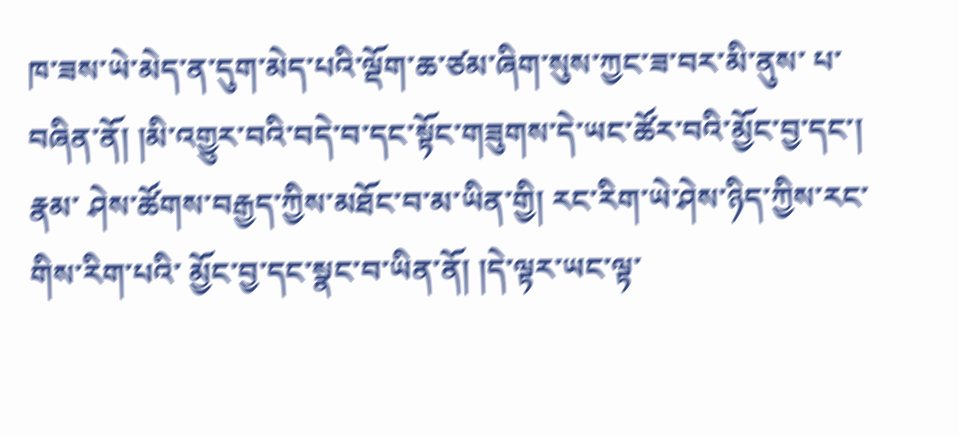ཁ་ཟས་ཡེ་མེད་ན་དུག་མེད་པའི་ལྡོག་ཆ་ཙམ་ཞིག་སུས་ཀྱང་ཟ་བར་མི་ནུས་ པ་བཞིན་ནོ། །མི་འགྱུར་བའི་བདེ་བ་དང་སྟོང་གཟུགས་དེ་ཡང་ཚོར་བའི་མྱོང་བྱ་དང་། རྣམ་ ཤེས་ཚོགས་བརྒྱད་ཀྱིས་མཐོང་བ་མ་ཡིན་གྱི། རང་རིག་ཡེ་ཤེས་ཉིད་ཀྱིས་རང་གིས་རིག་པའི་ མྱོང་བྱ་དང་སྣང་བ་ཡིན་ནོ། །དེ་ལྟར་ཡང་ལྟ་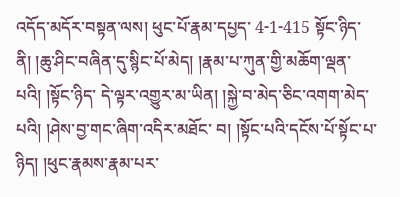འདོད་མདོར་བསྟན་ལས། ཕུང་པོ་རྣམ་དཔྱད་ 4-1-415 སྟོང་ཉིད་ནི། །ཆུ་ཤིང་བཞིན་དུ་སྙིང་པོ་མེད། །རྣམ་པ་ཀུན་གྱི་མཆོག་ལྡན་པའི། །སྟོང་ཉིད་ དེ་ལྟར་འགྱུར་མ་ཡིན། །སྐྱེ་བ་མེད་ཅིང་འགག་མེད་པའི། །ཤེས་བྱ་གང་ཞིག་འདིར་མཐོང་ བ། །སྟོང་པའི་དངོས་པོ་སྟོང་པ་ཉིད། །ཕུང་རྣམས་རྣམ་པར་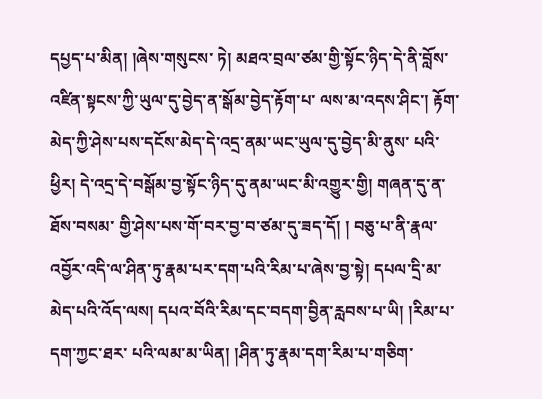དཔྱད་པ་མིན། །ཞེས་གསུངས་ ཏེ། མཐའ་བྲལ་ཙམ་གྱི་སྟོང་ཉིད་དེ་ནི་བློས་འཛིན་སྟངས་ཀྱི་ཡུལ་དུ་བྱེད་ན་སྒོམ་བྱེད་རྟོག་པ་ ལས་མ་འདས་ཤིང་། རྟོག་མེད་ཀྱི་ཤེས་པས་དངོས་མེད་དེ་འདྲ་ནམ་ཡང་ཡུལ་དུ་བྱེད་མི་ནུས་ པའི་ཕྱིར། དེ་འདྲ་དེ་བསྒོམ་བྱ་སྟོང་ཉིད་དུ་ནམ་ཡང་མི་འགྱུར་གྱི། གཞན་དུ་ན་ཐོས་བསམ་ གྱི་ཤེས་པས་གོ་བར་བྱ་བ་ཙམ་དུ་ཟད་དོ། ། བཅུ་པ་ནི་རྣལ་འབྱོར་འདི་ལ་ཤིན་ཏུ་རྣམ་པར་དག་པའི་རིམ་པ་ཞེས་བྱ་སྟེ། དཔལ་དྲི་མ་ མེད་པའི་འོད་ལས། དཔའ་བོའི་རིམ་དང་བདག་བྱིན་རླབས་པ་ཡི། །རིམ་པ་དག་ཀྱང་ཐར་ པའི་ལམ་མ་ཡིན། །ཤིན་ཏུ་རྣམ་དག་རིམ་པ་གཅིག་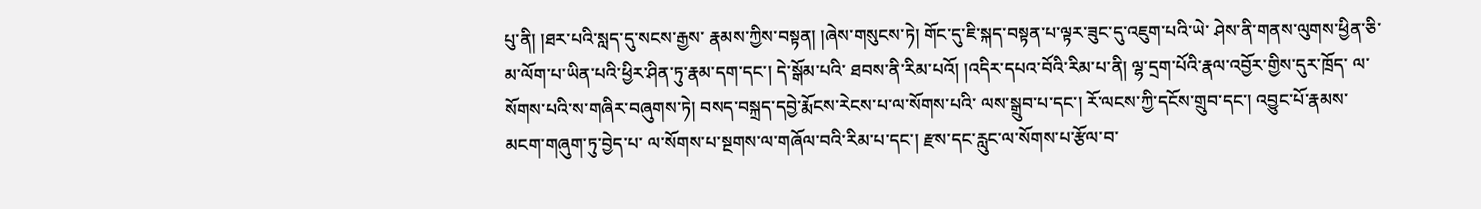པུ་ནི། །ཐར་པའི་སླད་དུ་སངས་རྒྱས་ རྣམས་ཀྱིས་བསྟན། །ཞེས་གསུངས་ཏེ། གོང་དུ་ཇི་སྐད་བསྟན་པ་ལྟར་ཟུང་དུ་འཇུག་པའི་ཡེ་ ཤེས་ནི་གནས་ལུགས་ཕྱིན་ཅི་མ་ལོག་པ་ཡིན་པའི་ཕྱིར་ཤིན་ཏུ་རྣམ་དག་དང་། དེ་སྒོམ་པའི་ ཐབས་ནི་རིམ་པའོ། །འདིར་དཔའ་བོའི་རིམ་པ་ནི། ལྷ་དྲག་པོའི་རྣལ་འབྱོར་གྱིས་དུར་ཁྲོད་ ལ་སོགས་པའི་ས་གཞིར་བཞུགས་ཏེ། བསད་བསྐྲད་དབྱེ་རྨོངས་རེངས་པ་ལ་སོགས་པའི་ ལས་སྒྲུབ་པ་དང་། རོ་ལངས་ཀྱི་དངོས་གྲུབ་དང་། འབྱུང་པོ་རྣམས་མངག་གཞུག་ཏུ་བྱེད་པ་ ལ་སོགས་པ་སྔགས་ལ་གཞོལ་བའི་རིམ་པ་དང་། རྫས་དང་རླུང་ལ་སོགས་པ་རྩོལ་བ་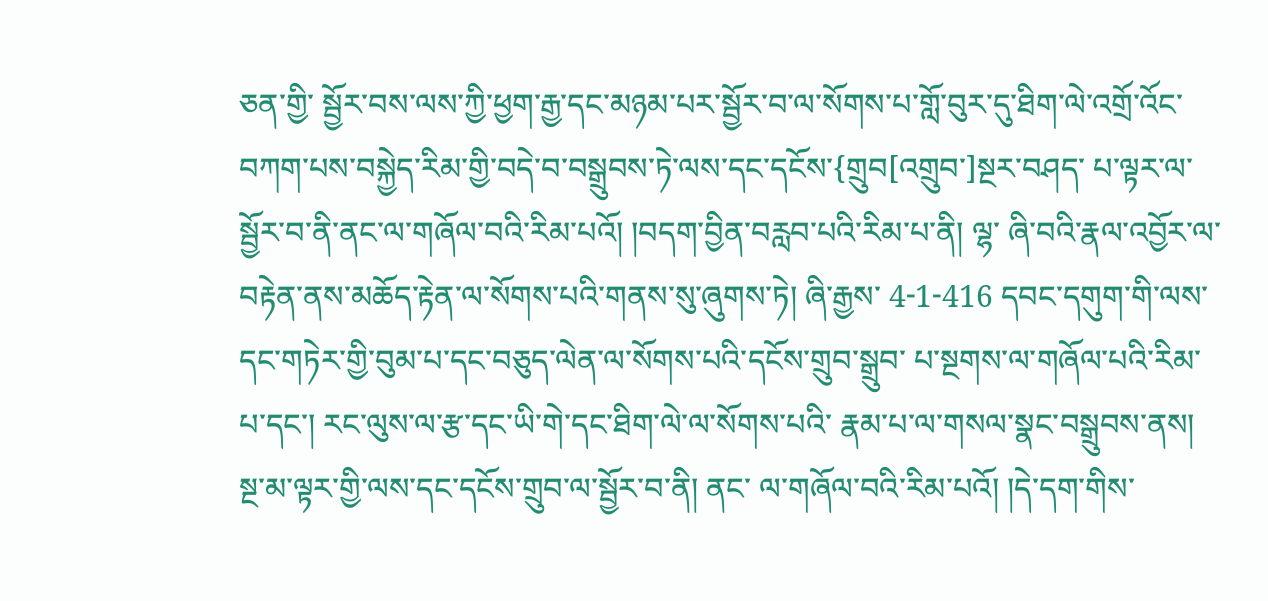ཅན་གྱི་ སྦྱོར་བས་ལས་ཀྱི་ཕྱག་རྒྱ་དང་མཉམ་པར་སྦྱོར་བ་ལ་སོགས་པ་གློ་བུར་དུ་ཐིག་ལེ་འགྲོ་འོང་ བཀག་པས་བསྐྱེད་རིམ་གྱི་བདེ་བ་བསྒྲུབས་ཏེ་ལས་དང་དངོས་{གྲུབ[འགྲུབ་]སྔར་བཤད་ པ་ལྟར་ལ་སྦྱོར་བ་ནི་ནང་ལ་གཞོལ་བའི་རིམ་པའོ། །བདག་བྱིན་བརླབ་པའི་རིམ་པ་ནི། ལྷ་ ཞི་བའི་རྣལ་འབྱོར་ལ་བརྟེན་ནས་མཆོད་རྟེན་ལ་སོགས་པའི་གནས་སུ་ཞུགས་ཏེ། ཞི་རྒྱས་ 4-1-416 དབང་དགུག་གི་ལས་དང་གཏེར་གྱི་བུམ་པ་དང་བཅུད་ལེན་ལ་སོགས་པའི་དངོས་གྲུབ་སྒྲུབ་ པ་སྔགས་ལ་གཞོལ་པའི་རིམ་པ་དང་། རང་ལུས་ལ་རྩ་དང་ཡི་གེ་དང་ཐིག་ལེ་ལ་སོགས་པའི་ རྣམ་པ་ལ་གསལ་སྣང་བསྒྲུབས་ནས། སྔ་མ་ལྟར་གྱི་ལས་དང་དངོས་གྲུབ་ལ་སྦྱོར་བ་ནི། ནང་ ལ་གཞོལ་བའི་རིམ་པའོ། །དེ་དག་གིས་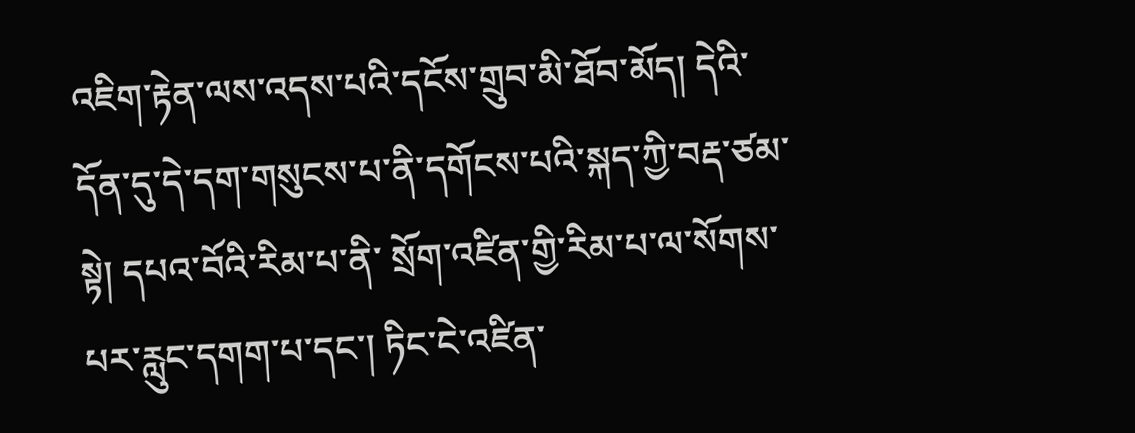འཇིག་རྟེན་ལས་འདས་པའི་དངོས་གྲུབ་མི་ཐོབ་མོད། དེའི་དོན་དུ་དེ་དག་གསུངས་པ་ནི་དགོངས་པའི་སྐད་ཀྱི་བརྡ་ཙམ་སྟེ། དཔའ་བོའི་རིམ་པ་ནི་ སྲོག་འཛིན་གྱི་རིམ་པ་ལ་སོགས་པར་རླུང་དགག་པ་དང་། ཏིང་ངེ་འཛིན་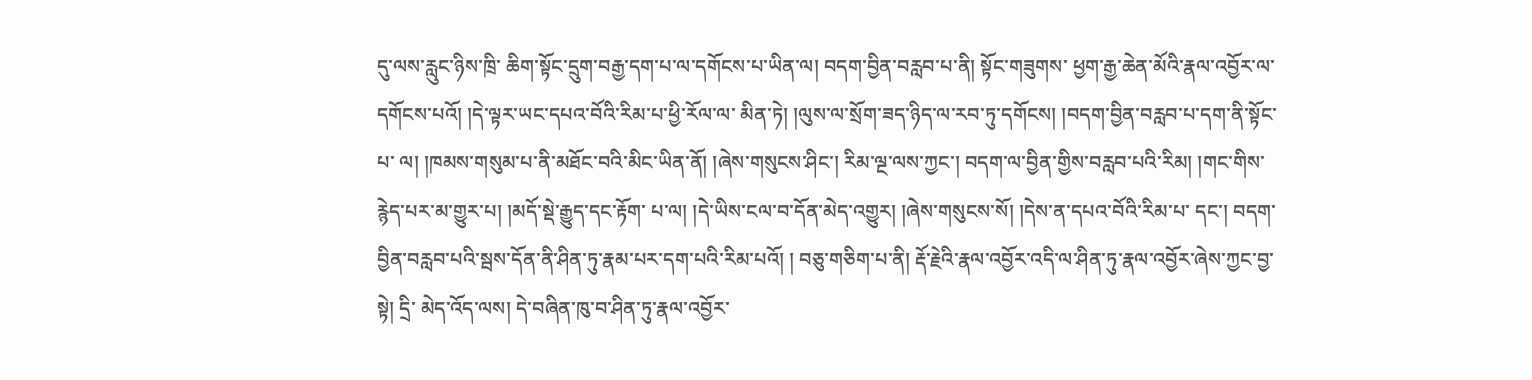དུ་ལས་རླུང་ཉིས་ཁྲི་ ཆིག་སྟོང་དྲུག་བརྒྱ་དག་པ་ལ་དགོངས་པ་ཡིན་ལ། བདག་བྱིན་བརླབ་པ་ནི། སྟོང་གཟུགས་ ཕྱག་རྒྱ་ཆེན་མོའི་རྣལ་འབྱོར་ལ་དགོངས་པའོ། །དེ་ལྟར་ཡང་དཔའ་བོའི་རིམ་པ་ཕྱི་རོལ་ལ་ མིན་ཏེ། །ལུས་ལ་སྲོག་ཟད་ཉིད་ལ་རབ་ཏུ་དགོངས། །བདག་བྱིན་བརླབ་པ་དག་ནི་སྟོང་པ་ ལ། །ཁམས་གསུམ་པ་ནི་མཐོང་བའི་མིང་ཡིན་ནོ། །ཞེས་གསུངས་ཤིང་། རིམ་ལྔ་ལས་ཀྱང་། བདག་ལ་བྱིན་གྱིས་བརླབ་པའི་རིམ། །གང་གིས་རྙེད་པར་མ་གྱུར་པ། །མདོ་སྡེ་རྒྱུད་དང་རྟོག་ པ་ལ། །དེ་ཡིས་ངལ་བ་དོན་མེད་འགྱུར། །ཞེས་གསུངས་སོ། །དེས་ན་དཔའ་བོའི་རིམ་པ་ དང་། བདག་བྱིན་བརླབ་པའི་སྦས་དོན་ནི་ཤིན་ཏུ་རྣམ་པར་དག་པའི་རིམ་པའོ། ། བཅུ་གཅིག་པ་ནི། རྡོ་རྗེའི་རྣལ་འབྱོར་འདི་ལ་ཤིན་ཏུ་རྣལ་འབྱོར་ཞེས་ཀྱང་བྱ་སྟེ། དྲི་ མེད་འོད་ལས། དེ་བཞིན་ཁུ་བ་ཤིན་ཏུ་རྣལ་འབྱོར་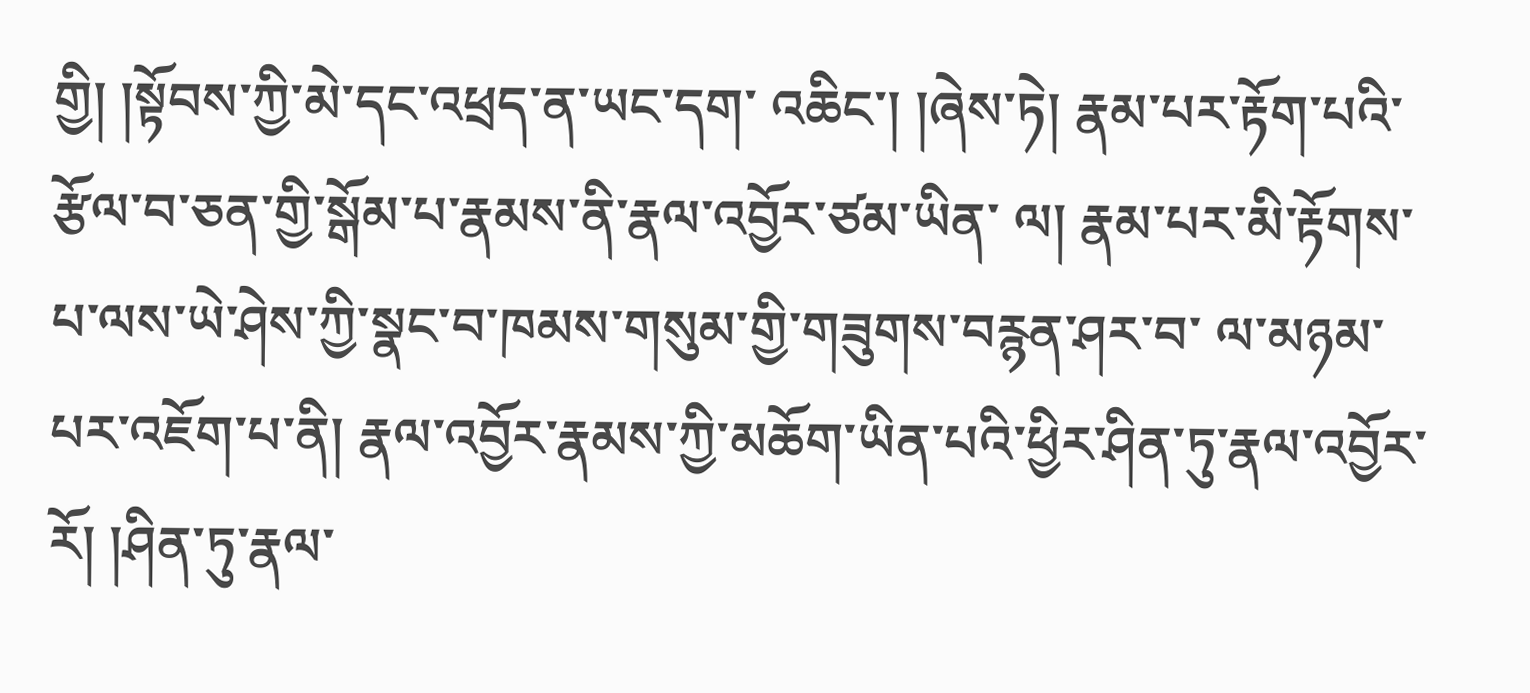གྱི། །སྟོབས་ཀྱི་མེ་དང་འཕྲད་ན་ཡང་དག་ འཆིང་། །ཞེས་ཏེ། རྣམ་པར་རྟོག་པའི་རྩོལ་བ་ཅན་གྱི་སྒོམ་པ་རྣམས་ནི་རྣལ་འབྱོར་ཙམ་ཡིན་ ལ། རྣམ་པར་མི་རྟོགས་པ་ལས་ཡེ་ཤེས་ཀྱི་སྣང་བ་ཁམས་གསུམ་གྱི་གཟུགས་བརྙན་ཤར་བ་ ལ་མཉམ་པར་འཇོག་པ་ནི། རྣལ་འབྱོར་རྣམས་ཀྱི་མཆོག་ཡིན་པའི་ཕྱིར་ཤིན་ཏུ་རྣལ་འབྱོར་ རོ། །ཤིན་ཏུ་རྣལ་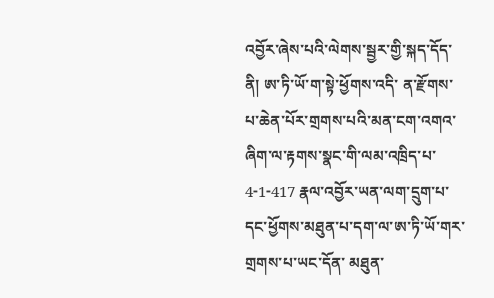འབྱོར་ཞེས་པའི་ལེགས་སྦྱར་གྱི་སྐད་དོད་ནི། ཨ་ཏི་ཡོ་ག་སྟེ་ཕྱོགས་འདི་ ན་རྫོགས་པ་ཆེན་པོར་གྲགས་པའི་མན་ངག་འགའ་ཞིག་ལ་རྟགས་སྣང་གི་ལམ་འཁྲིད་པ་ 4-1-417 རྣལ་འབྱོར་ཡན་ལག་དྲུག་པ་དང་ཕྱོགས་མཐུན་པ་དག་ལ་ཨ་ཏི་ཡོ་གར་གྲགས་པ་ཡང་དོན་ མཐུན་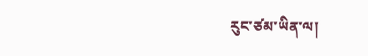རུང་ཙམ་ཡིན་ལ།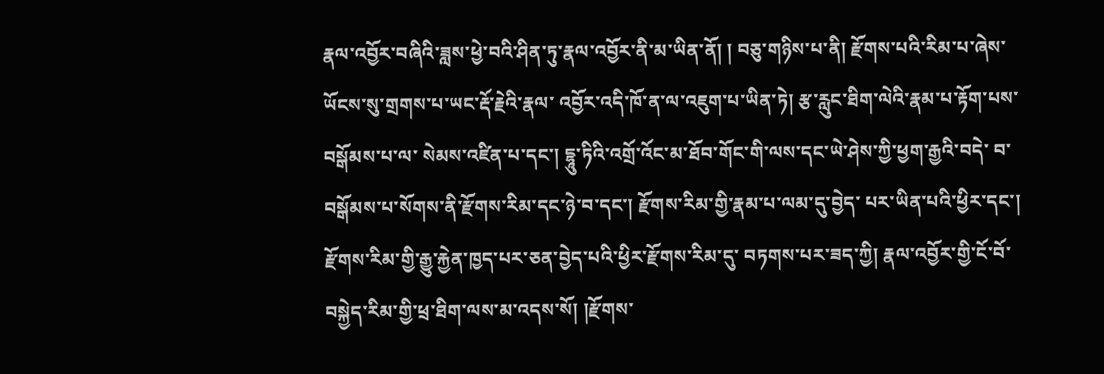རྣལ་འབྱོར་བཞིའི་ཟླས་ཕྱེ་བའི་ཤིན་ཏུ་རྣལ་འབྱོར་ནི་མ་ཡིན་ནོ། ། བཅུ་གཉིས་པ་ནི། རྫོགས་པའི་རིམ་པ་ཞེས་ཡོངས་སུ་གྲགས་པ་ཡང་རྡོ་རྗེའི་རྣལ་ འབྱོར་འདི་ཁོ་ན་ལ་འཇུག་པ་ཡིན་ཏེ། རྩ་རླུང་ཐིག་ལེའི་རྣམ་པ་རྟོག་པས་བསྒོམས་པ་ལ་ སེམས་འཛིན་པ་དང་། དྷཱུ་ཏིའི་འགྲོ་འོང་མ་ཐོབ་གོང་གི་ལས་དང་ཡེ་ཤེས་ཀྱི་ཕྱག་རྒྱའི་བདེ་ བ་བསྒོམས་པ་སོགས་ནི་རྫོགས་རིམ་དང་ཉེ་བ་དང་། རྫོགས་རིམ་གྱི་རྣམ་པ་ལམ་དུ་བྱེད་ པར་ཡིན་པའི་ཕྱིར་དང་། རྫོགས་རིམ་གྱི་རྒྱུ་རྐྱེན་ཁྱད་པར་ཅན་བྱེད་པའི་ཕྱིར་རྫོགས་རིམ་དུ་ བཏགས་པར་ཟད་ཀྱི། རྣལ་འབྱོར་གྱི་ངོ་བོ་བསྐྱེད་རིམ་གྱི་ཕྲ་ཐིག་ལས་མ་འདས་སོ། །རྫོགས་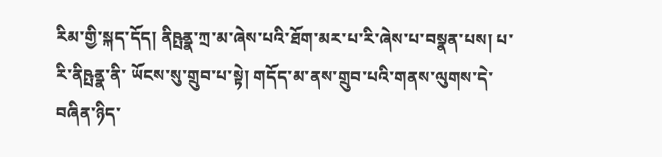རིམ་གྱི་སྐད་དོད། ནིཥྤནྣ་ཀྲ་མ་ཞེས་པའི་ཐོག་མར་པ་རི་ཞེས་པ་བསྣན་པས། པ་རི་ནིཥྤནྣ་ནི་ ཡོངས་སུ་གྲུབ་པ་སྟེ། གདོད་མ་ནས་གྲུབ་པའི་གནས་ལུགས་དེ་བཞིན་ཉིད་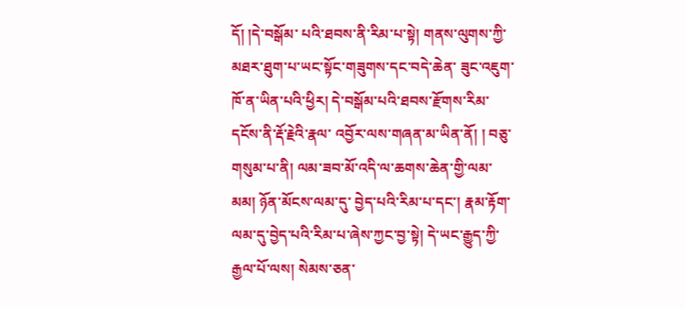དོ། །དེ་བསྒོམ་ པའི་ཐབས་ནི་རིམ་པ་སྟེ། གནས་ལུགས་ཀྱི་མཐར་ཐུག་པ་ཡང་སྟོང་གཟུགས་དང་བདེ་ཆེན་ ཟུང་འཇུག་ཁོ་ན་ཡིན་པའི་ཕྱིར། དེ་བསྒོམ་པའི་ཐབས་རྫོགས་རིམ་དངོས་ནི་རྡོ་རྗེའི་རྣལ་ འབྱོར་ལས་གཞན་མ་ཡིན་ནོ། ། བཅུ་གསུམ་པ་ནི། ལམ་ཟབ་མོ་འདི་ལ་ཆགས་ཆེན་གྱི་ལམ་མམ། ཉོན་མོངས་ལམ་དུ་ བྱེད་པའི་རིམ་པ་དང་། རྣམ་རྟོག་ལམ་དུ་བྱེད་པའི་རིམ་པ་ཞེས་ཀྱང་བྱ་སྟེ། དེ་ཡང་རྒྱུད་ཀྱི་ རྒྱལ་པོ་ལས། སེམས་ཅན་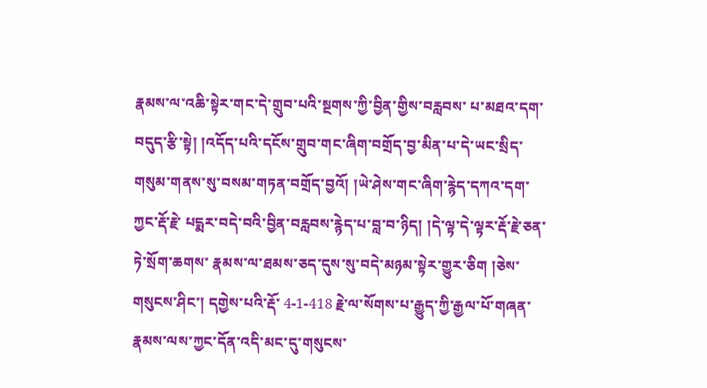རྣམས་ལ་འཆི་སྟེར་གང་དེ་གྲུབ་པའི་སྔགས་ཀྱི་བྱིན་གྱིས་བརླབས་ པ་མཐའ་དག་བདུད་རྩི་སྟེ། །འདོད་པའི་དངོས་གྲུབ་གང་ཞིག་བགྲོད་བྱ་མིན་པ་དེ་ཡང་སྲིད་ གསུམ་གནས་སུ་བསམ་གཏན་བགྲོད་བྱའོ། །ཡེ་ཤེས་གང་ཞིག་རྙེད་དཀའ་དག་ཀྱང་རྡོ་རྗེ་ པདྨར་བདེ་བའི་བྱིན་བརླབས་རྙེད་པ་བླ་བ་ཉིད། །དེ་ལྟ་དེ་ལྟར་རྡོ་རྗེ་ཅན་ཏེ་སྲོག་ཆགས་ རྣམས་ལ་ཐམས་ཅད་དུས་སུ་བདེ་མཉམ་སྟེར་གྱུར་ཅིག །ཅེས་གསུངས་ཤིང་། དགྱེས་པའི་རྡོ་ 4-1-418 རྗེ་ལ་སོགས་པ་རྒྱུད་ཀྱི་རྒྱལ་པོ་གཞན་རྣམས་ལས་ཀྱང་དོན་འདི་མང་དུ་གསུངས་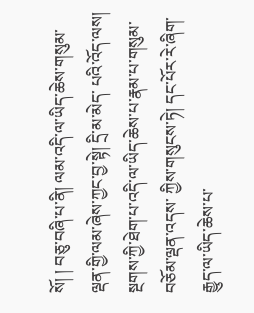སོ། ། བཅུ་བཞི་པ་ནི། ལམ་འདི་ལ་ཡིད་ཆེས་གསུམ་ལྡན་གྱི་ལམ་ཞེས་ཀྱང་བྱ་སྟེ། དྲི་མ་མེད་ པའི་འོད་ལས། སྔགས་ཀྱི་ཐེག་པ་འདི་ལ་ཡིད་ཆེས་པ་རྣམ་པ་གསུམ་བཅོམ་ལྡན་འདས་ ཀྱིས་གསུངས་ཏེ། དང་པོར་རེ་ཞིག་རྒྱུད་ལ་ཡིད་ཆེས་པ་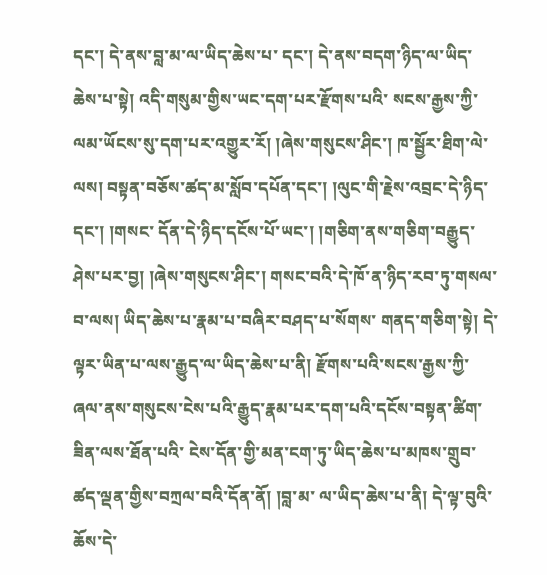དང་། དེ་ནས་བླ་མ་ལ་ཡིད་ཆེས་པ་ དང་། དེ་ནས་བདག་ཉིད་ལ་ཡིད་ཆེས་པ་སྟེ། འདི་གསུམ་གྱིས་ཡང་དག་པར་རྫོགས་པའི་ སངས་རྒྱས་ཀྱི་ལམ་ཡོངས་སུ་དག་པར་འགྱུར་རོ། །ཞེས་གསུངས་ཤིང་། ཁ་སྦྱོར་ཐིག་ལེ་ ལས། བསྟན་བཅོས་ཚད་མ་སློབ་དཔོན་དང་། །ལུང་གི་རྗེས་འབྲང་དེ་ཉིད་དང་། །གསང་ དོན་དེ་ཉིད་དངོས་པོ་ཡང་། །གཅིག་ནས་གཅིག་བརྒྱུད་ཤེས་པར་བྱ། །ཞེས་གསུངས་ཤིང་། གསང་བའི་དེ་ཁོ་ན་ཉིད་རབ་ཏུ་གསལ་བ་ལས། ཡིད་ཆེས་པ་རྣམ་པ་བཞིར་བཤད་པ་སོགས་ གནད་གཅིག་སྟེ། དེ་ལྟར་ཡིན་པ་ལས་རྒྱུད་ལ་ཡིད་ཆེས་པ་ནི། རྫོགས་པའི་སངས་རྒྱས་ཀྱི་ ཞལ་ནས་གསུངས་ངེས་པའི་རྒྱུད་རྣམ་པར་དག་པའི་དངོས་བསྟན་ཚིག་ཟིན་ལས་ཐོན་པའི་ ངེས་དོན་གྱི་མན་ངག་ཏུ་ཡིད་ཆེས་པ་མཁས་གྲུབ་ཚད་ལྡན་གྱིས་བཀྲལ་བའི་དོན་ནོ། །བླ་མ་ ལ་ཡིད་ཆེས་པ་ནི། དེ་ལྟ་བུའི་ཆོས་དེ་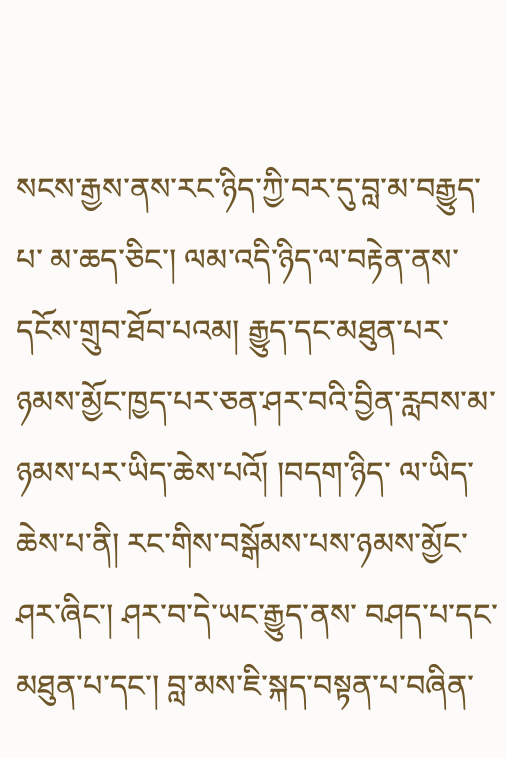སངས་རྒྱས་ནས་རང་ཉིད་ཀྱི་བར་དུ་བླ་མ་བརྒྱུད་པ་ མ་ཆད་ཅིང་། ལམ་འདི་ཉིད་ལ་བརྟེན་ནས་དངོས་གྲུབ་ཐོབ་པའམ། རྒྱུད་དང་མཐུན་པར་ ཉམས་མྱོང་ཁྱད་པར་ཅན་ཤར་བའི་བྱིན་རླབས་མ་ཉམས་པར་ཡིད་ཆེས་པའོ། །བདག་ཉིད་ ལ་ཡིད་ཆེས་པ་ནི། རང་གིས་བསྒོམས་པས་ཉམས་མྱོང་ཤར་ཞིང་། ཤར་བ་དེ་ཡང་རྒྱུད་ནས་ བཤད་པ་དང་མཐུན་པ་དང་། བླ་མས་ཇི་སྐད་བསྟན་པ་བཞིན་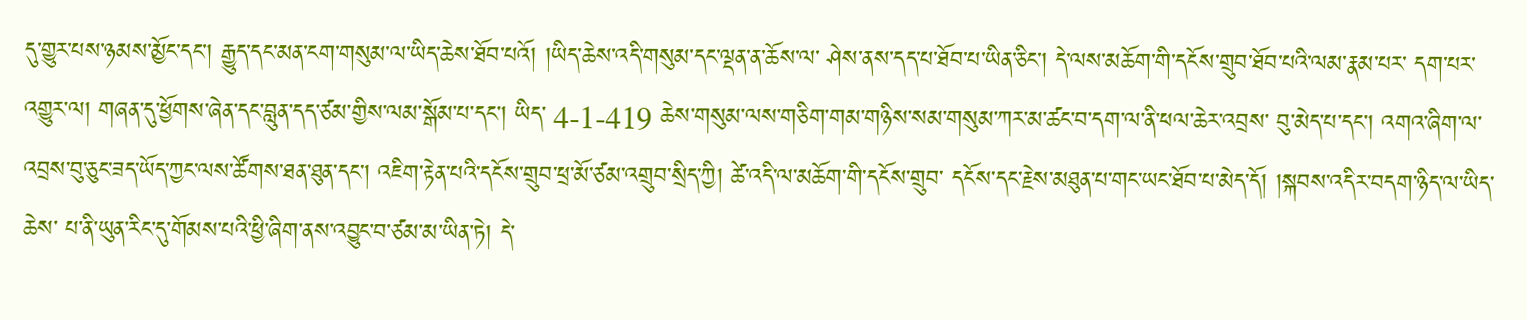དུ་གྱུར་པས་ཉམས་མྱོང་དང་། རྒྱུད་དང་མན་ངག་གསུམ་ལ་ཡིད་ཆེས་ཐོབ་པའོ། །ཡིད་ཆེས་འདི་གསུམ་དང་ལྡན་ན་ཆོས་ལ་ ཤེས་ནས་དད་པ་ཐོབ་པ་ཡིན་ཅིང་། དེ་ལས་མཆོག་གི་དངོས་གྲུབ་ཐོབ་པའི་ལམ་རྣམ་པར་ དག་པར་འགྱུར་ལ། གཞན་དུ་ཕྱོགས་ཞེན་དང་བླུན་དད་ཙམ་གྱིས་ལམ་སྒོམ་པ་དང་། ཡིད་ 4-1-419 ཆེས་གསུམ་ལས་གཅིག་གམ་གཉིས་སམ་གསུམ་ཀར་མ་ཚང་བ་དག་ལ་ནི་ཕལ་ཆེར་འབྲས་ བུ་མེད་པ་དང་། འགའ་ཞིག་ལ་འབྲས་བུ་ཅུང་ཟད་ཡོད་ཀྱང་ལས་ཚོགས་ཐན་ཐུན་དང་། འཇིག་རྟེན་པའི་དངོས་གྲུབ་ཕྲ་མོ་ཙམ་འགྲུབ་སྲིད་ཀྱི། ཚེ་འདི་ལ་མཆོག་གི་དངོས་གྲུབ་ དངོས་དང་རྗེས་མཐུན་པ་གང་ཡང་ཐོབ་པ་མེད་དོ། །སྐབས་འདིར་བདག་ཉིད་ལ་ཡིད་ཆེས་ པ་ནི་ཡུན་རིང་དུ་གོམས་པའི་ཕྱི་ཞིག་ནས་འབྱུང་བ་ཙམ་མ་ཡིན་ཏེ། དེ་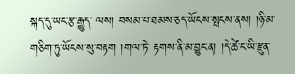སྐད་དུ་ཡང་རྩ་རྒྱུད་ ལས། བསམ་པ་ཐམས་ཅད་ཡོངས་སྤངས་ནས། །ཉི་མ་གཅིག་ཏུ་ཡོངས་སུ་བརྟག །གལ་ཏེ་ རྟགས་ནི་མ་བྱུང་ན། །དེ་ཚེ་ང་ཡི་རྫུན་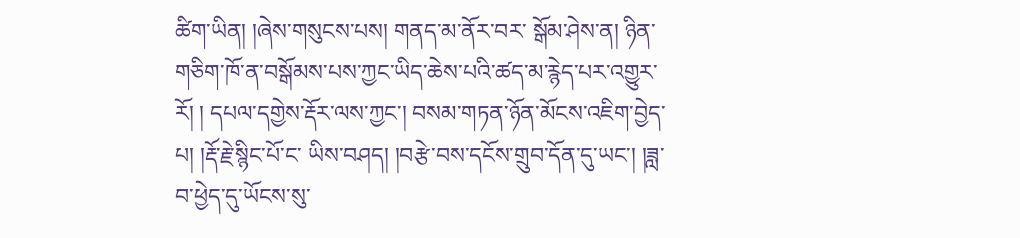ཚིག་ཡིན། །ཞེས་གསུངས་པས། གནད་མ་ནོར་བར་ སྒོམ་ཤེས་ན། ཉིན་གཅིག་ཁོ་ན་བསྒོམས་པས་ཀྱང་ཡིད་ཆེས་པའི་ཚད་མ་རྙེད་པར་འགྱུར་རོ། ། དཔལ་དགྱེས་རྡོར་ལས་ཀྱང་། བསམ་གཏན་ཉོན་མོངས་འཇིག་བྱེད་པ། །རྡོ་རྗེ་སྙིང་པོ་ང་ ཡིས་བཤད། །བརྩེ་བས་དངོས་གྲུབ་དོན་དུ་ཡང་། །ཟླ་བ་ཕྱེད་དུ་ཡོངས་སུ་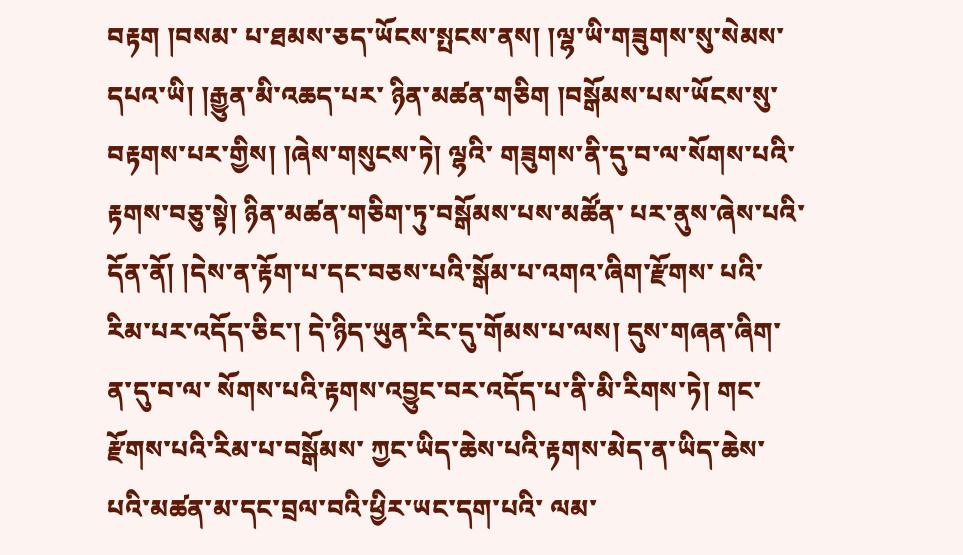བརྟག །བསམ་ པ་ཐམས་ཅད་ཡོངས་སྤངས་ནས། །ལྷ་ཡི་གཟུགས་སུ་སེམས་དཔའ་ཡི། །རྒྱུན་མི་འཆད་པར་ ཉིན་མཚན་གཅིག །བསྒོམས་པས་ཡོངས་སུ་བརྟགས་པར་གྱིས། །ཞེས་གསུངས་ཏེ། ལྷའི་ གཟུགས་ནི་དུ་བ་ལ་སོགས་པའི་རྟགས་བཅུ་སྟེ། ཉིན་མཚན་གཅིག་ཏུ་བསྒོམས་པས་མཚོན་ པར་ནུས་ཞེས་པའི་དོན་ནོ། །དེས་ན་རྟོག་པ་དང་བཅས་པའི་སྒོམ་པ་འགའ་ཞིག་རྫོགས་ པའི་རིམ་པར་འདོད་ཅིང་། དེ་ཉིད་ཡུན་རིང་དུ་གོམས་པ་ལས། དུས་གཞན་ཞིག་ན་དུ་བ་ལ་ སོགས་པའི་རྟགས་འབྱུང་བར་འདོད་པ་ནི་མི་རིགས་ཏེ། གང་རྫོགས་པའི་རིམ་པ་བསྒོམས་ ཀྱང་ཡིད་ཆེས་པའི་རྟགས་མེད་ན་ཡིད་ཆེས་པའི་མཚན་མ་དང་བྲལ་བའི་ཕྱིར་ཡང་དག་པའི་ ལམ་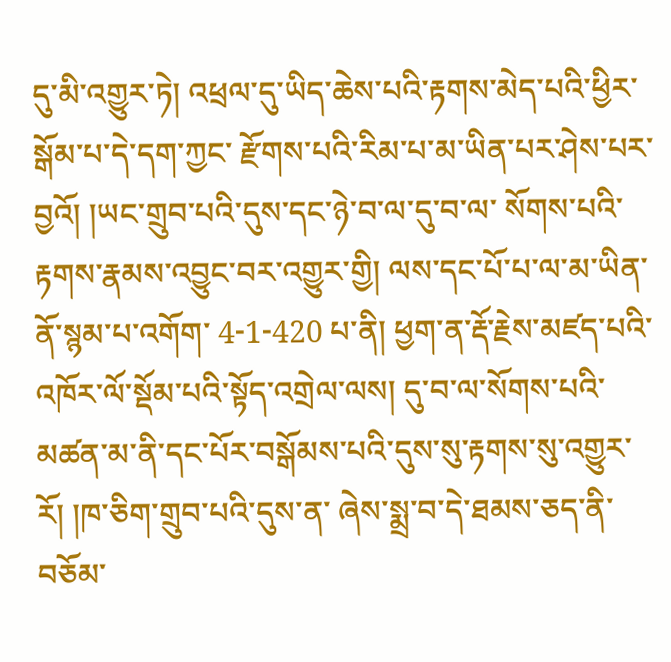དུ་མི་འགྱུར་ཏེ། འཕྲལ་དུ་ཡིད་ཆེས་པའི་རྟགས་མེད་པའི་ཕྱིར་སྒོམ་པ་དེ་དག་ཀྱང་ རྫོགས་པའི་རིམ་པ་མ་ཡིན་པར་ཤེས་པར་བྱའོ། །ཡང་གྲུབ་པའི་དུས་དང་ཉེ་བ་ལ་དུ་བ་ལ་ སོགས་པའི་རྟགས་རྣམས་འབྱུང་བར་འགྱུར་གྱི། ལས་དང་པོ་པ་ལ་མ་ཡིན་ནོ་སྙམ་པ་འགོག་ 4-1-420 པ་ནི། ཕྱག་ན་རྡོ་རྗེས་མཛད་པའི་འཁོར་ལོ་སྡོམ་པའི་སྟོད་འགྲེལ་ལས། དུ་བ་ལ་སོགས་པའི་ མཚན་མ་ནི་དང་པོར་བསྒོམས་པའི་དུས་སུ་རྟགས་སུ་འགྱུར་རོ། །ཁ་ཅིག་གྲུབ་པའི་དུས་ན་ ཞེས་སྨྲ་བ་དེ་ཐམས་ཅད་ནི་བཅོམ་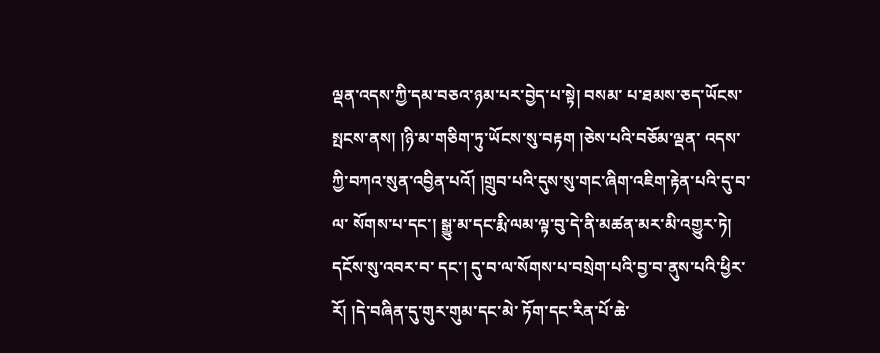ལྡན་འདས་ཀྱི་དམ་བཅའ་ཉམ་པར་བྱེད་པ་སྟེ། བསམ་ པ་ཐམས་ཅད་ཡོངས་སྤངས་ནས། །ཉི་མ་གཅིག་ཏུ་ཡོངས་སུ་བརྟག །ཅེས་པའི་བཅོམ་ལྡན་ འདས་ཀྱི་བཀའ་སུན་འབྱིན་པའོ། །གྲུབ་པའི་དུས་སུ་གང་ཞིག་འཇིག་རྟེན་པའི་དུ་བ་ལ་ སོགས་པ་དང་། སྒྱུ་མ་དང་རྨི་ལམ་ལྟ་བུ་དེ་ནི་མཚན་མར་མི་འགྱུར་ཏེ། དངོས་སུ་འབར་བ་ དང་། དུ་བ་ལ་སོགས་པ་བསྲེག་པའི་བྱ་བ་ནུས་པའི་ཕྱིར་རོ། །དེ་བཞིན་དུ་གུར་གུམ་དང་མེ་ ཏོག་དང་རིན་པོ་ཆེ་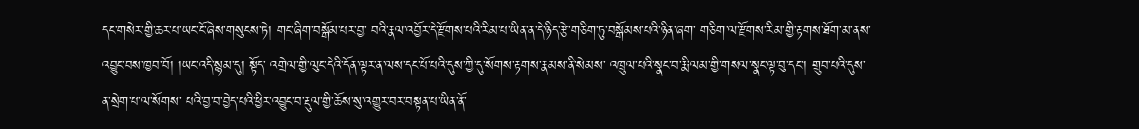དང་གསེར་གྱི་ཆར་པ་ཡང་ངོ་ཞེས་གསུངས་ཏེ། གང་ཞིག་བསྒོམ་པར་བྱ་ བའི་རྣལ་འབྱོར་དེ་རྫོགས་པའི་རིམ་པ་ཡིན་ན་དེ་ཉིད་རྩེ་གཅིག་ཏུ་བསྒོམས་པའི་ཉིན་ཞག་ གཅིག་ལ་རྫོགས་རིམ་གྱི་རྟགས་ཐོག་མ་ནས་འབྱུང་བས་ཁྱབ་བོ། །ཡང་འདི་སྙམ་དུ། སྟོད་ འགྲེལ་གྱི་ལུང་དེའི་དོན་ལྟར་ན་ལས་དང་པོ་པའི་དུས་ཀྱི་དུ་སོགས་རྟགས་རྣམས་ནི་སེམས་ འཁྲུལ་པའི་སྣང་བ་རྨི་ལམ་གྱི་གསལ་སྣང་ལྟ་བུ་དང་། གྲུབ་པའི་དུས་ན་སྲེག་པ་ལ་སོགས་ པའི་བྱ་བ་བྱེད་པའི་ཕྱིར་འབྱུང་བ་རྡུལ་གྱི་ཆོས་སུ་འགྱུར་བར་བསྟན་པ་ཡིན་ནོ་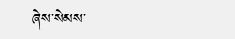ཞེས་སེམས་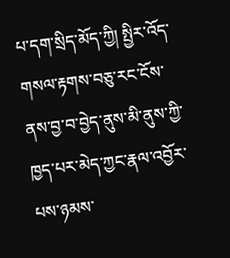པ་དག་སྲིད་མོད་ཀྱི། སྤྱིར་འོད་གསལ་རྟགས་བཅུ་རང་ངོས་ནས་བྱ་བ་བྱེད་ནུས་མི་ནུས་ཀྱི་ ཁྱད་པར་མེད་ཀྱང་རྣལ་འབྱོར་པས་ཉམས་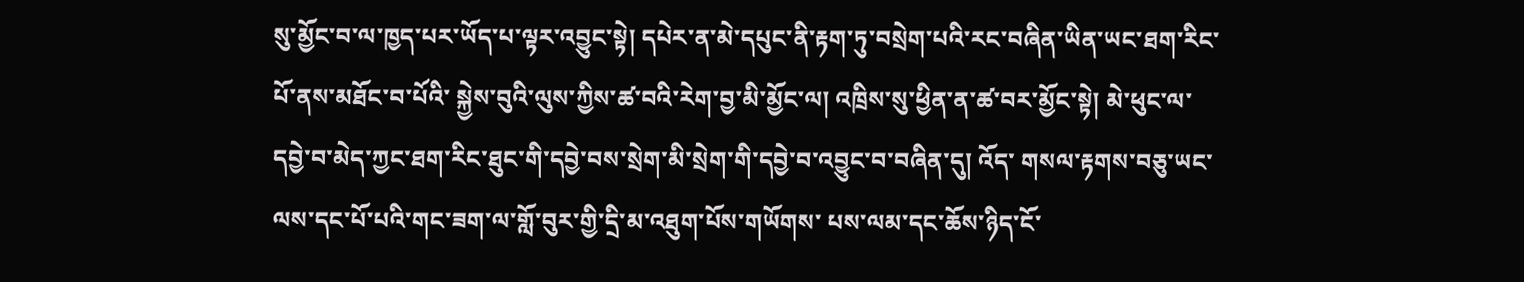སུ་མྱོང་བ་ལ་ཁྱད་པར་ཡོད་པ་ལྟར་འབྱུང་སྟེ། དཔེར་ན་མེ་དཔུང་ནི་རྟག་ཏུ་བསྲེག་པའི་རང་བཞིན་ཡིན་ཡང་ཐག་རིང་པོ་ནས་མཐོང་བ་པོའི་ སྐྱེས་བུའི་ལུས་ཀྱིས་ཚ་བའི་རེག་བྱ་མི་མྱོང་ལ། འཁྲིས་སུ་ཕྱིན་ན་ཚ་བར་མྱོང་སྟེ། མེ་ཕུང་ལ་ དབྱེ་བ་མེད་ཀྱང་ཐག་རིང་ཐུང་གི་དབྱེ་བས་སྲེག་མི་སྲེག་གི་དབྱེ་བ་འབྱུང་བ་བཞིན་དུ། འོད་ གསལ་རྟགས་བཅུ་ཡང་ལས་དང་པོ་པའི་གང་ཟག་ལ་གློ་བུར་གྱི་དྲི་མ་འཐུག་པོས་གཡོགས་ པས་ལམ་དང་ཆོས་ཉིད་ངོ་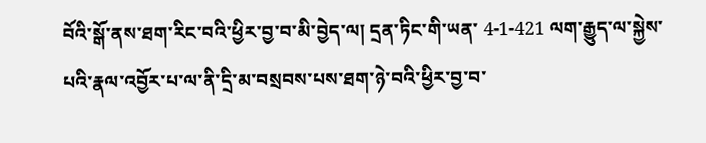བོའི་སྒོ་ནས་ཐག་རིང་བའི་ཕྱིར་བྱ་བ་མི་བྱེད་ལ། དྲན་ཏིང་གི་ཡན་ 4-1-421 ལག་རྒྱུད་ལ་སྐྱེས་པའི་རྣལ་འབྱོར་པ་ལ་ནི་དྲི་མ་བསྲབས་པས་ཐག་ཉེ་བའི་ཕྱིར་བྱ་བ་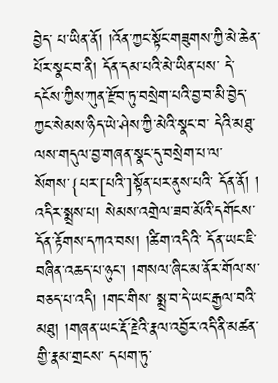བྱེད་ པ་ཡིན་ནོ། །འོན་ཀྱང་སྟོང་གཟུགས་ཀྱི་མེ་ཆེན་པོར་སྣང་བ་ནི། དོན་དམ་པའི་མེ་ཡིན་པས་ དེ་དངོས་ཀྱིས་ཀུན་རྫོབ་ཏུ་བསྲེག་པའི་བྱ་བ་མི་བྱེད་ཀྱང་སེམས་ཉིད་ཡེ་ཤེས་ཀྱི་མེའི་སྣང་བ་ དེའི་མཐུ་ལས་གདུལ་བྱ་གཞན་སྣང་དུ་བསྲེག་པ་ལ་སོགས་{པར་[པའི་]སྟོན་པར་ནུས་པའི་ དོན་ནོ། ། འདིར་སྨྲས་པ། སེམས་འགྲེལ་ཟབ་མོའི་དགོངས་དོན་རྟོགས་དཀའ་བས། །ཚིག་འདིའི་ དོན་ཡང་ཇི་བཞིན་འཆད་པ་ཉུང་། །གསལ་ཞིང་མ་ནོར་གོལ་ས་བཅད་པ་འདི། །གང་གིས་ སྨྲ་བ་དེ་ཡང་རྒྱལ་བའི་མཐུ། །གཞན་ཡང་རྡོ་རྗེའི་རྣལ་འབྱོར་འདི་ནི་མཚན་གྱི་རྣམ་གྲངས་ དཔག་ཏུ་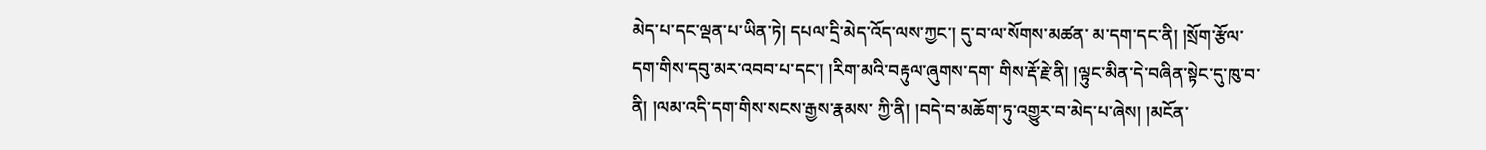མེད་པ་དང་ལྡན་པ་ཡིན་ཏེ། དཔལ་དྲི་མེད་འོད་ལས་ཀྱང་། དུ་བ་ལ་སོགས་མཚན་ མ་དག་དང་ནི། །སྲོག་རྩོལ་དག་གིས་དབུ་མར་འབབ་པ་དང་། །རིག་མའི་བརྟུལ་ཞུགས་དག་ གིས་རྡོ་རྗེ་ནི། །ལྟུང་མིན་དེ་བཞིན་སྟེང་དུ་ཁུ་བ་ནི། །ལམ་འདི་དག་གིས་སངས་རྒྱས་རྣམས་ ཀྱི་ནི། །བདེ་བ་མཆོག་ཏུ་འགྱུར་བ་མེད་པ་ཞེས། །མངོན་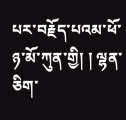པར་བརྗོད་པའམ་ཕོ་ཉ་མོ་ཀུན་གྱི། ། ལྷན་ཅིག་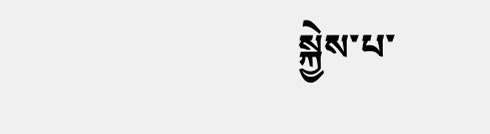སྐྱེས་པ་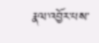རྣལ་འབྱོར་པས་